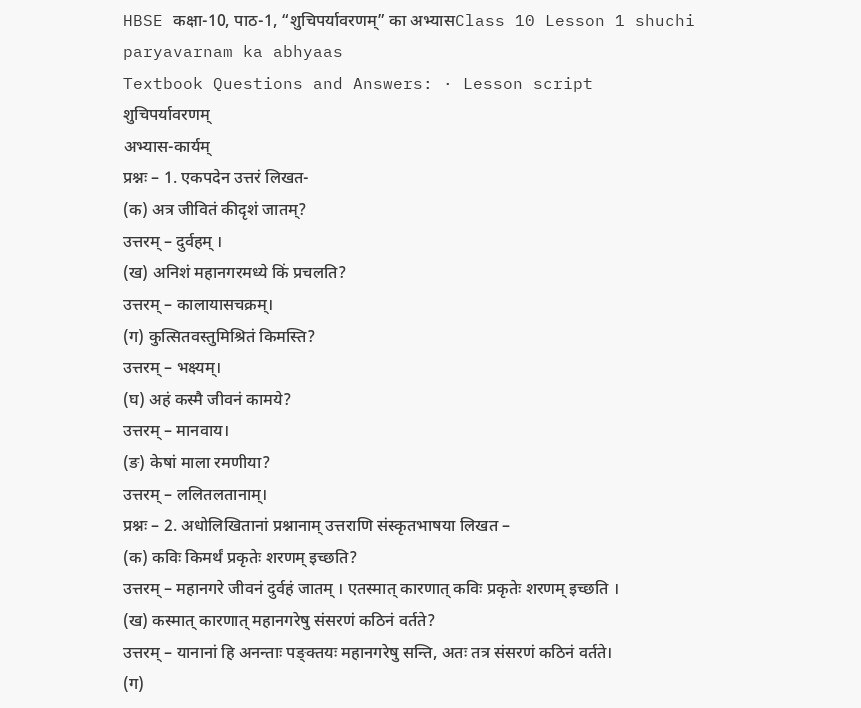HBSE कक्षा-10, पाठ-1, “शुचिपर्यावरणम्” का अभ्यासClass 10 Lesson 1 shuchi paryavarnam ka abhyaas
Textbook Questions and Answers: · Lesson script
शुचिपर्यावरणम्
अभ्यास-कार्यम्
प्रश्नः – 1. एकपदेन उत्तरं लिखत-
(क) अत्र जीवितं कीदृशं जातम्?
उत्तरम् – दुर्वहम् ।
(ख) अनिशं महानगरमध्ये किं प्रचलति?
उत्तरम् – कालायासचक्रम्।
(ग) कुत्सितवस्तुमिश्रितं किमस्ति?
उत्तरम् – भक्ष्यम्।
(घ) अहं कस्मै जीवनं कामये?
उत्तरम् – मानवाय।
(ङ) केषां माला रमणीया?
उत्तरम् – ललितलतानाम्।
प्रश्नः – 2. अधोलिखितानां प्रश्नानाम् उत्तराणि संस्कृतभाषया लिखत –
(क) कविः किमर्थं प्रकृतेः शरणम् इच्छति?
उत्तरम् – महानगरे जीवनं दुर्वहं जातम् । एतस्मात् कारणात् कविः प्रकृतेः शरणम् इच्छति ।
(ख) कस्मात् कारणात् महानगरेषु संसरणं कठिनं वर्तते?
उत्तरम् – यानानां हि अनन्ताः पङ्क्तयः महानगरेषु सन्ति, अतः तत्र संसरणं कठिनं वर्तते।
(ग)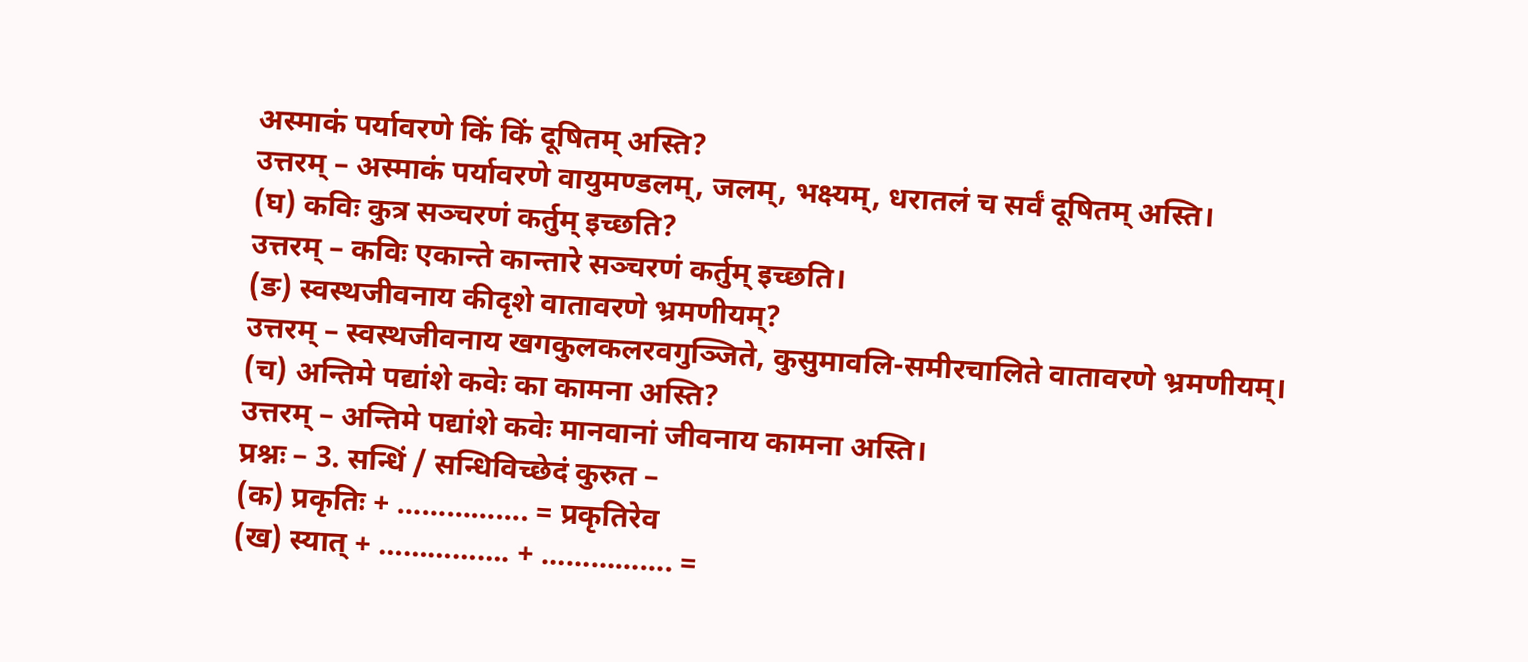अस्माकं पर्यावरणे किं किं दूषितम् अस्ति?
उत्तरम् – अस्माकं पर्यावरणे वायुमण्डलम्, जलम्, भक्ष्यम्, धरातलं च सर्वं दूषितम् अस्ति।
(घ) कविः कुत्र सञ्चरणं कर्तुम् इच्छति?
उत्तरम् – कविः एकान्ते कान्तारे सञ्चरणं कर्तुम् इच्छति।
(ङ) स्वस्थजीवनाय कीदृशे वातावरणे भ्रमणीयम्?
उत्तरम् – स्वस्थजीवनाय खगकुलकलरवगुञ्जिते, कुसुमावलि-समीरचालिते वातावरणे भ्रमणीयम्।
(च) अन्तिमे पद्यांशे कवेः का कामना अस्ति?
उत्तरम् – अन्तिमे पद्यांशे कवेः मानवानां जीवनाय कामना अस्ति।
प्रश्नः – 3. सन्धिं / सन्धिविच्छेदं कुरुत –
(क) प्रकृतिः + ……………. = प्रकृतिरेव
(ख) स्यात् + ……………. + ……………. =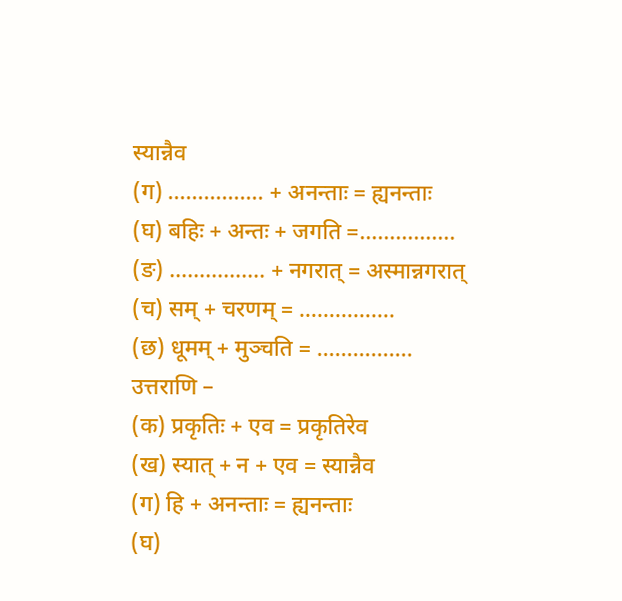स्यान्नैव
(ग) ……………. + अनन्ताः = ह्यनन्ताः
(घ) बहिः + अन्तः + जगति =…………….
(ङ) ……………. + नगरात् = अस्मान्नगरात्
(च) सम् + चरणम् = …………….
(छ) धूमम् + मुञ्चति = …………….
उत्तराणि –
(क) प्रकृतिः + एव = प्रकृतिरेव
(ख) स्यात् + न + एव = स्यान्नैव
(ग) हि + अनन्ताः = ह्यनन्ताः
(घ)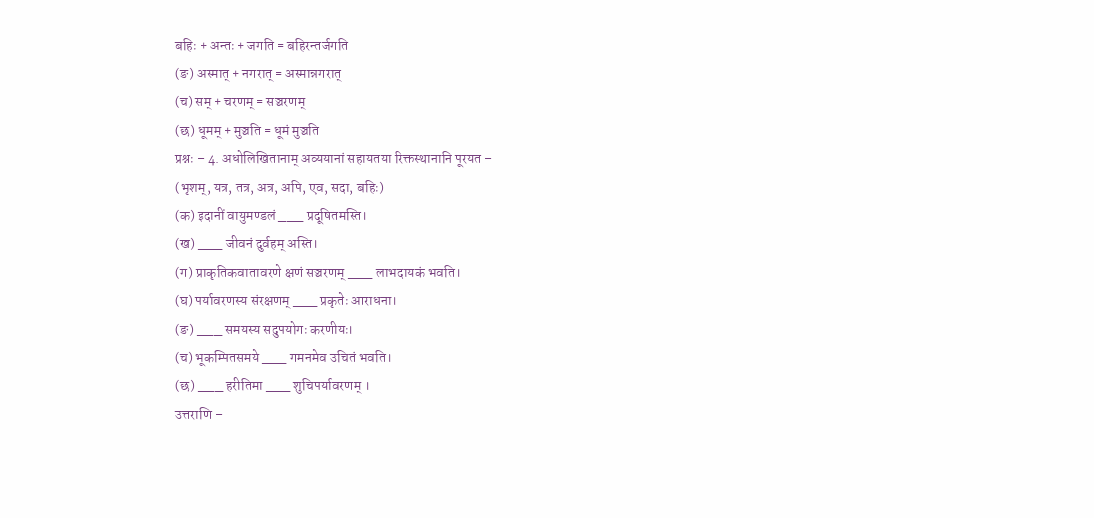बहिः + अन्तः + जगति = बहिरन्तर्जगति
(ङ) अस्मात् + नगरात् = अस्मान्नगरात्
(च) सम् + चरणम् = सञ्चरणम्
(छ) धूमम् + मुञ्चति = धूमं मुञ्चति
प्रश्नः – 4. अधोलिखितानाम् अव्ययानां सहायतया रिक्तस्थानानि पूरयत –
(भृशम्, यत्र, तत्र, अत्र, अपि, एव, सदा, बहिः)
(क) इदानीं वायुमण्डलं ___ प्रदूषितमस्ति।
(ख) ___ जीवनं दुर्वहम् अस्ति।
(ग) प्राकृतिकवातावरणे क्षणं सञ्चरणम् ___ लाभदायकं भवति।
(घ) पर्यावरणस्य संरक्षणम् ___ प्रकृतेः आराधना।
(ङ) ___ समयस्य सदुपयोगः करणीयः।
(च) भूकम्पितसमये ___ गमनमेव उचितं भवति।
(छ) ___ हरीतिमा ___ शुचिपर्यावरणम् ।
उत्तराणि –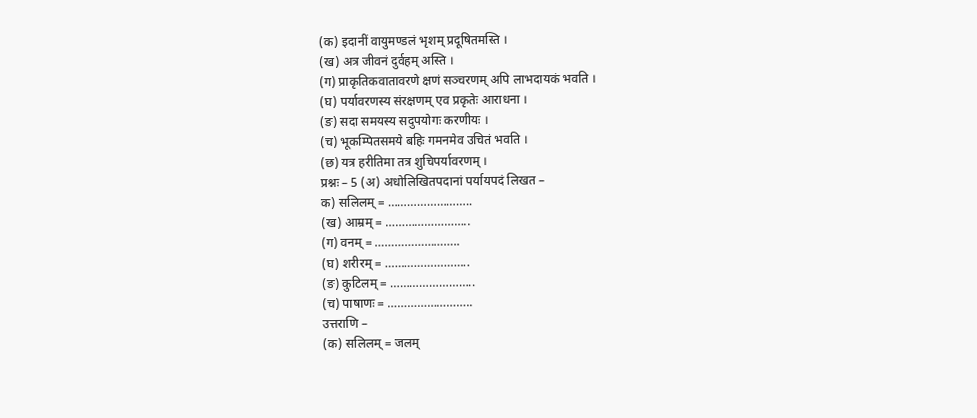(क) इदानीं वायुमण्डलं भृशम् प्रदूषितमस्ति ।
(ख) अत्र जीवनं दुर्वहम् अस्ति ।
(ग) प्राकृतिकवातावरणे क्षणं सञ्चरणम् अपि लाभदायकं भवति ।
(घ) पर्यावरणस्य संरक्षणम् एव प्रकृतेः आराधना ।
(ङ) सदा समयस्य सदुपयोगः करणीयः ।
(च) भूकम्पितसमये बहिः गमनमेव उचितं भवति ।
(छ) यत्र हरीतिमा तत्र शुचिपर्यावरणम् ।
प्रश्नः – 5 (अ) अधोलिखितपदानां पर्यायपदं लिखत –
क) सलिलम् = ……………………..
(ख) आम्रम् = ……………………..
(ग) वनम् = ……………………..
(घ) शरीरम् = ……………………..
(ङ) कुटिलम् = ……………………..
(च) पाषाणः = ……………………..
उत्तराणि –
(क) सलिलम् = जलम्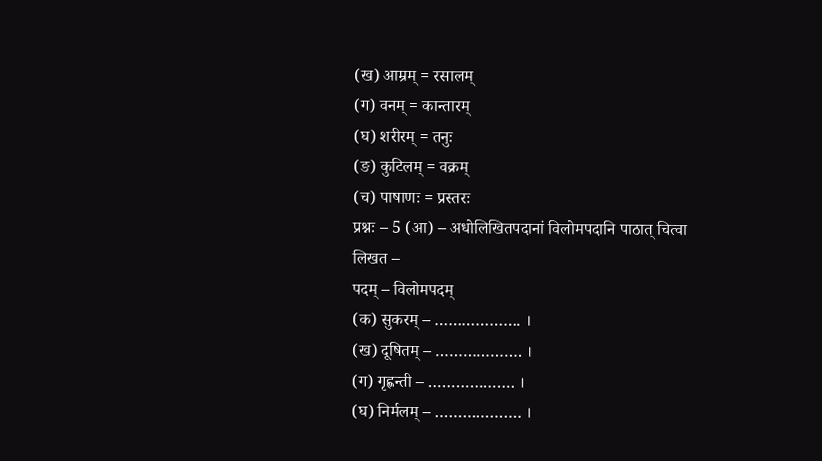(ख) आम्रम् = रसालम्
(ग) वनम् = कान्तारम्
(घ) शरीरम् = तनुः
(ङ) कुटिलम् = वक्रम्
(च) पाषाणः = प्रस्तरः
प्रश्नः – 5 (आ) – अधोलिखितपदानां विलोमपदानि पाठात् चित्वा लिखत –
पदम् – विलोमपदम्
(क) सुकरम् – ………………. ।
(ख) दूषितम् – ………………. ।
(ग) गृह्णन्ती – ………………. ।
(घ) निर्मलम् – ………………. ।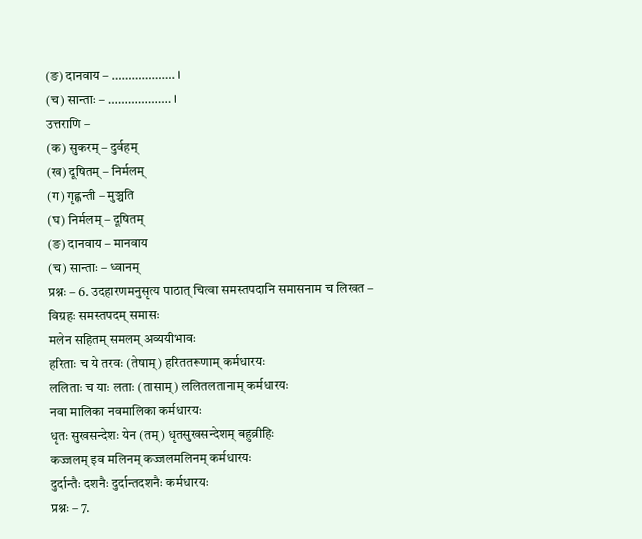(ङ) दानवाय – ………………. ।
(च) सान्ताः – ………………. ।
उत्तराणि –
(क) सुकरम् – दुर्वहम्
(ख) दूषितम् – निर्मलम्
(ग) गृह्णन्ती – मुञ्चति
(घ) निर्मलम् – दूषितम्
(ङ) दानवाय – मानवाय
(च) सान्ताः – ध्वानम्
प्रश्नः – 6. उदहारणमनुसृत्य पाठात् चित्वा समस्तपदानि समासनाम च लिखत –
विग्रहः समस्तपदम् समासः
मलेन सहितम् समलम् अव्ययीभावः
हरिताः च ये तरवः (तेषाम्) हरिततरूणाम् कर्मधारयः
ललिताः च याः लताः (तासाम्) ललितलतानाम् कर्मधारयः
नवा मालिका नवमालिका कर्मधारयः
धृतः सुखसन्देशः येन (तम्) धृतसुखसन्देशम् बहुव्रीहिः
कज्जलम् इव मलिनम् कज्जलमलिनम् कर्मधारयः
दुर्दान्तैः दशनैः दुर्दान्तदशनैः कर्मधारयः
प्रश्नः – 7.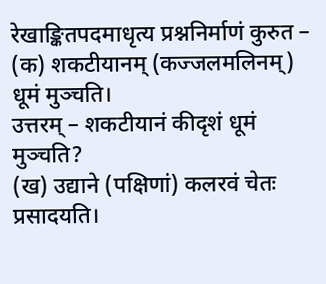रेखाङ्कितपदमाधृत्य प्रश्ननिर्माणं कुरुत –
(क) शकटीयानम् (कज्जलमलिनम्) धूमं मुञ्चति।
उत्तरम् – शकटीयानं कीदृशं धूमं मुञ्चति?
(ख) उद्याने (पक्षिणां) कलरवं चेतः प्रसादयति।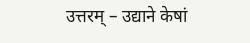उत्तरम् – उद्याने केषां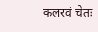कलरवं चेतः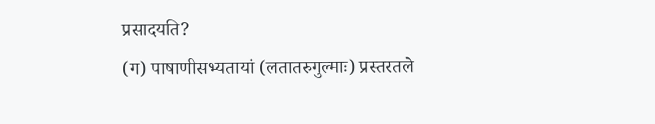प्रसादयति?
(ग) पाषाणीसभ्यतायां (लतातरुगुल्माः) प्रस्तरतले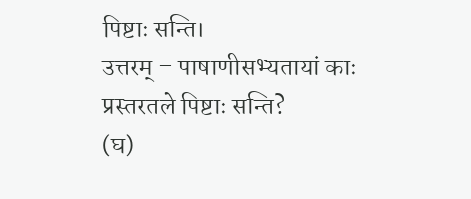पिष्टाः सन्ति।
उत्तरम् – पाषाणीसभ्यतायां काः प्रस्तरतले पिष्टाः सन्ति?
(घ)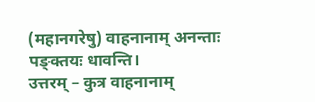(महानगरेषु) वाहनानाम् अनन्ताः पङ्क्तयः धावन्ति।
उत्तरम् – कुत्र वाहनानाम्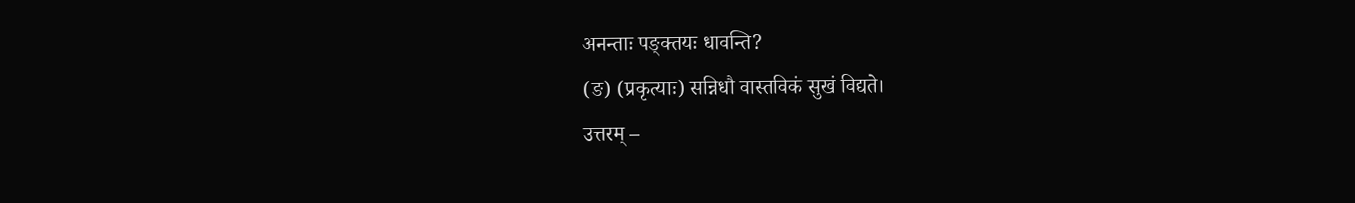अनन्ताः पङ्क्तयः धावन्ति?
(ङ) (प्रकृत्याः) सन्निधौ वास्तविकं सुखं विद्यते।
उत्तरम् –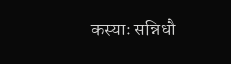कस्याः सन्निधौ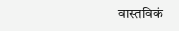वास्तविकं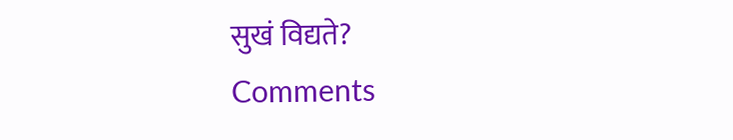सुखं विद्यते?
Comments